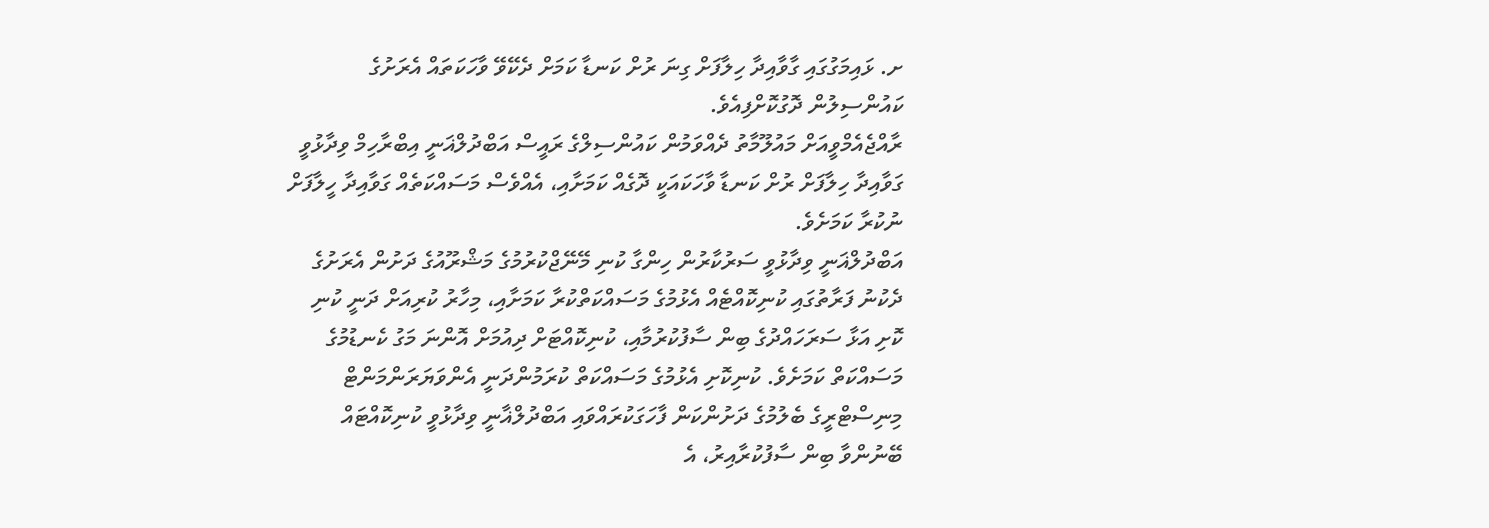ށ. ޅައިމަގުގައި ގާވާއިދާ ހިލާފަށް ގިނަ ރުށް ކަނޑާ ކަމަށް ދެކޭވޭ ވާހަކަތައް އެރަށުގެ ކައުންސިލުން ދޮގުކޮށްފިއެވެ.
ރާއްޖެއެމްވީއަށް މައުލޫމާތު ދެއްވަމުން ކައުންސިލްގެ ރައީސް އަބްދުލްޣަނީ އިބްރާހިމް ވިދާޅުވީ ގަވާއިދާ ހިލާފަށް ރުށް ކަނޑާ ވާހަކައަކީ ދޮގެއް ކަމަށާއި، އެއްވެސް މަސައްކަތެއް ގަވާއިދާ ހީލާފަށް ނުކުރާ ކަމަށެވެ.
އަބްދުލްޣަނީ ވިދާޅުވީ ސަރުކާރުން ހިންގާ ކުނި މޭނޭޖްކުރުމުގެ މަޝްރޫއުގެ ދަށުން އެރަށުގެ ދެކުނު ފަރާތުގައި ކުނިކޮއްޓެއް އެޅުމުގެ މަސައްކަތްކުރާ ކަމަށާއި، މިހާރު ކުރިއަށް ދަނީ ކުނި ކޮށި އަޅާ ސަރަހައްދުގެ ބިން ސާފުކުރުމާއި، ކުނިކޮއްޓަށް ދިއުމަށް އޮންނަ މަގު ކެނޑުމުގެ މަސައްކަތް ކަމަށެވެ. ކުނިކޮށި އެޅުމުގެ މަސައްކަތް ކުރަމުންދަނީ އެންވަޔަރަންމަންޓް މިނިސްޓްރީގެ ބެލުމުގެ ދަށުންކަން ފާހަގަކުރައްވައި އަބްދުލްޣާނީ ވިދާޅުވީ ކުނިކޮއްޓައް ބޭނުންވާ ބިން ސާފުކުރާއިރު، އެ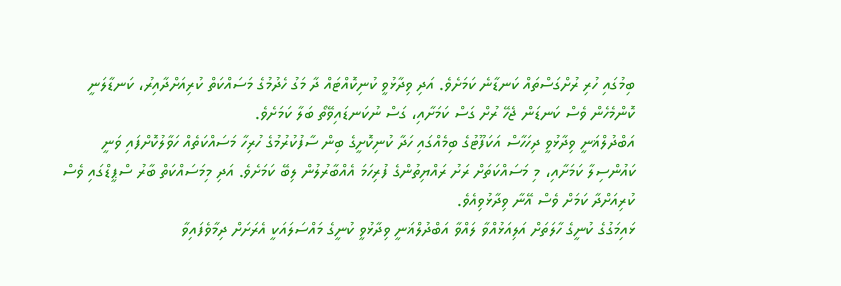ބިމުގައި ހުރި ރުށްގަސްތައް ކަނޑާނެ ކަމަށެވެ. އަދި ވިދާޅުވީ ކުނިކޮއްޓައް ދާ މަގު ހެދުމުގެ މަސައްކަތް ކުރިއަށްދާއިރު، ކަނޑާލަނީ ކޮންމެހެން ވެސް ކަނޑަން ޖެހޭ ރުށް ގަސް ކަމަށާއި، ގަސް ނުކަނޑައިވޭތޯ ބަލާ ކަމަށެވެ.
އަބްދުލްޣަނީ ވިދާޅުވީ ދިހަހާސް އަކަފޫޓުގެ ބިމެއްގައި ހަދާ ކުނިކޮށީގެ ބިން ސާފުކުރުމުގެ ހުރިހާ މަސައްކަތެއް ހަވާލުކޮށްފައި ވަނީ ކައުންސިލާ ކަމަށާއި، މި މަސައްކަތަށް ރަށު ރައްޔިތުންގެ ފުރިހަމަ އެއްބާރުލުން ލިބޭ ކަމަށެވެ. އަދި މިމަސައްކަތް ބާރު ސްޕީޑްގައި ވެސް ކުރިއަށްދާ ކަމަށް ވެސް އޭނާ ވިދާޅުވިއެވެ.
ޅައިމަގުގެ ކުނީގެ ހާލަތަށް އަލިއަޅުއްވާ ލައްވާ އަބްދުލްޣަނީ ވިދާޅުވީ ކުނީގެ މައްސަލައަކީ އެރަށަށް ދިމާވެފައިވާ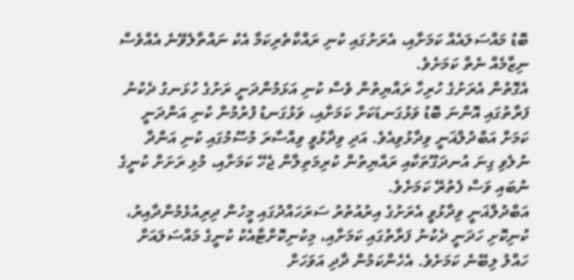ބޮޑު މައްސަލައެއް ކަމަށާއި، އެރަށުގައި ކުނި ރައްކާތެރިކަމާ އެކު ނައްތާލެވޭނެ އެއްވެސް ނިޒާމެއް ނެތް ކަމަށެވެ.
އެގޮތުން އެރަށުގެ ހުރިހާ ރައްޔިތުން ވެސް ކުނި އަޅަމުންދަނީ ރަށުގެ ހުޅަނގު ދެކުނު ފަރާތުގައި އޮންނަ ބޮޑު ވަޅުގަނޑަކަށް ކަމަށާއި، ވަޅުގަނޑު ފުރުމުން ކުނި އަންދަނީ ކަމަށް އަބްދުލްޣަނީ ވިދާޅުވިއެވެ. އަދި ވިދާޅުވީ ވިއްސާރަ މުސޫމުގައި ކުނި އަންދާ ނުލެވި ގިނަ އުނދަގޫތަކާއި ރައްޔިތުން ކުރިމަތިލާން ޖެހޭ ކަމަށާއި، މުޅި ރަށަށް ކުނީގެ ނުބައި ވަސް ފެތުރޭ ކަމަށެވެ.
އަބްދުލްޣަނީ ވިދާޅުވީ އެރަށުގެ އިރުއުތުރު ސަރަހައްދުގައި މީހުން ދިރިއުޅެމުންދާއިރު، ކުނިކޮށި ހަދަނީ ދެކުނު ފަރާތުގައި ކަމަށާއި، މިކުނިކޮށްޓާއެކު ކުނީގެ މައްސަލައަށް ހައްލު ލިބޭނެ ކަމަށެވެ. އެހެންކަމުން ދާދި އަވަހަށް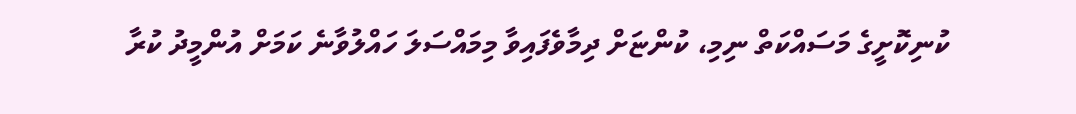ކުނިކޮށީގެ މަސައްކަތް ނިމި، ކުންޏަށް ދިމާވެފައިވާ މިމައްސަލަ ހައްލުވާނެ ކަމަށް އުންމީދު ކުރާ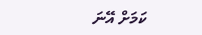ކަމަށް އޭނަ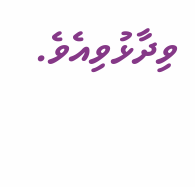ވިދާޅުވިއެވެ.